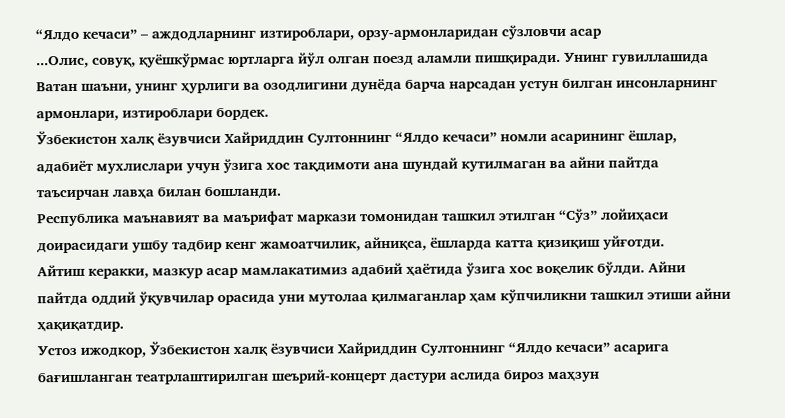“Ялдо кечаси” – аждодларнинг изтироблари, орзу-армонларидан сўзловчи асар
...Олис, совуқ, қуёшкўрмас юртларга йўл олган поезд аламли пишқиради. Унинг гувиллашида Ватан шаъни, унинг ҳурлиги ва озодлигини дунёда барча нарсадан устун билган инсонларнинг армонлари, изтироблари бордек.
Ўзбекистон халқ ёзувчиси Хайриддин Султоннинг “Ялдо кечаси” номли асарининг ёшлар, адабиёт мухлислари учун ўзига хос тақдимоти ана шундай кутилмаган ва айни пайтда таъсирчан лавҳа билан бошланди.
Республика маънавият ва маърифат маркази томонидан ташкил этилган “Сўз” лойиҳаси доирасидаги ушбу тадбир кенг жамоатчилик, айниқса, ёшларда катта қизиқиш уйғотди.
Айтиш керакки, мазкур асар мамлакатимиз адабий ҳаётида ўзига хос воқелик бўлди. Айни пайтда оддий ўқувчилар орасида уни мутолаа қилмаганлар ҳам кўпчиликни ташкил этиши айни ҳақиқатдир.
Устоз ижодкор, Ўзбекистон халқ ёзувчиси Хайриддин Султоннинг “Ялдо кечаси” асарига бағишланган театрлаштирилган шеърий-концерт дастури аслида бироз маҳзун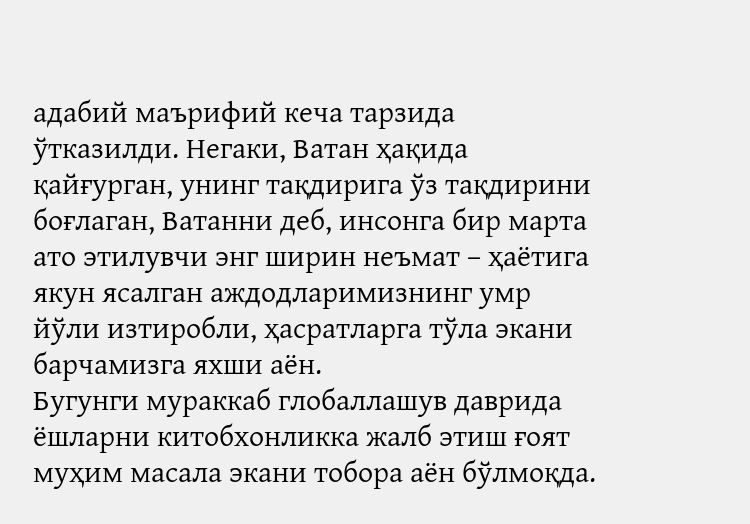адабий маърифий кеча тарзида ўтказилди. Негаки, Ватан ҳақида қайғурган, унинг тақдирига ўз тақдирини боғлаган, Ватанни деб, инсонга бир марта ато этилувчи энг ширин неъмат – ҳаётига якун ясалган аждодларимизнинг умр йўли изтиробли, ҳасратларга тўла экани барчамизга яхши аён.
Бугунги мураккаб глобаллашув даврида ёшларни китобхонликка жалб этиш ғоят муҳим масала экани тобора аён бўлмоқда.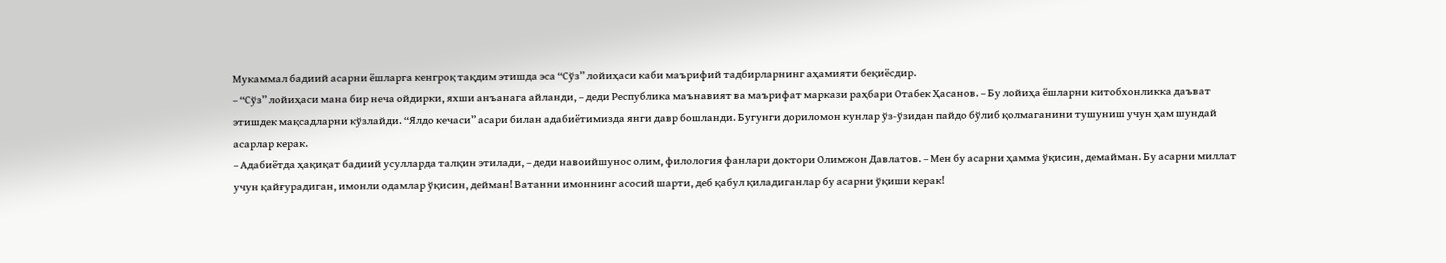Мукаммал бадиий асарни ёшларга кенгроқ тақдим этишда эса “Сўз” лойиҳаси каби маърифий тадбирларнинг аҳамияти беқиёсдир.
– “Сўз” лойиҳаси мана бир неча ойдирки, яхши анъанага айланди, – деди Республика маънавият ва маърифат маркази раҳбари Отабек Ҳасанов. – Бу лойиҳа ёшларни китобхонликка даъват этишдек мақсадларни кўзлайди. “Ялдо кечаси” асари билан адабиётимизда янги давр бошланди. Бугунги дориломон кунлар ўз-ўзидан пайдо бўлиб қолмаганини тушуниш учун ҳам шундай асарлар керак.
– Адабиётда ҳақиқат бадиий усулларда талқин этилади, – деди навоийшунос олим, филология фанлари доктори Олимжон Давлатов. – Мен бу асарни ҳамма ўқисин, демайман. Бу асарни миллат учун қайғурадиган, имонли одамлар ўқисин, дейман! Ватанни имоннинг асосий шарти, деб қабул қиладиганлар бу асарни ўқиши керак!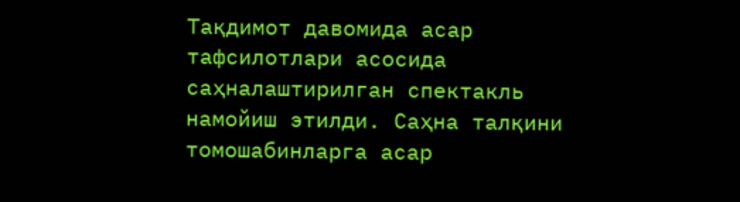Тақдимот давомида асар тафсилотлари асосида саҳналаштирилган спектакль намойиш этилди. Саҳна талқини томошабинларга асар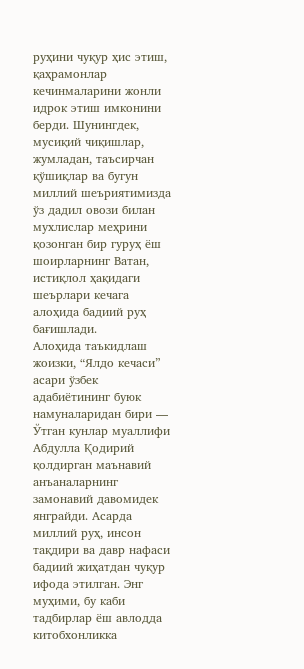руҳини чуқур ҳис этиш, қаҳрамонлар кечинмаларини жонли идрок этиш имконини берди. Шунингдек, мусиқий чиқишлар, жумладан, таъсирчан қўшиқлар ва бугун миллий шеъриятимизда ўз дадил овози билан мухлислар меҳрини қозонган бир гуруҳ ёш шоирларнинг Ватан, истиқлол ҳақидаги шеърлари кечага алоҳида бадиий руҳ бағишлади.
Алоҳида таъкидлаш жоизки, “Ялдо кечаси” асари ўзбек адабиётининг буюк намуналаридан бири — Ўтган кунлар муаллифи Абдулла Қодирий қолдирган маънавий анъаналарнинг замонавий давомидек янграйди. Асарда миллий руҳ, инсон тақдири ва давр нафаси бадиий жиҳатдан чуқур ифода этилган. Энг муҳими, бу каби тадбирлар ёш авлодда китобхонликка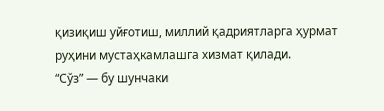қизиқиш уйғотиш, миллий қадриятларга ҳурмат руҳини мустаҳкамлашга хизмат қилади.
“Сўз” — бу шунчаки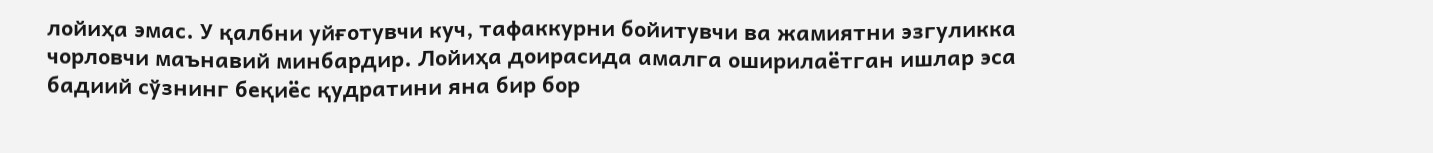лойиҳа эмас. У қалбни уйғотувчи куч, тафаккурни бойитувчи ва жамиятни эзгуликка чорловчи маънавий минбардир. Лойиҳа доирасида амалга оширилаётган ишлар эса бадиий сўзнинг беқиёс қудратини яна бир бор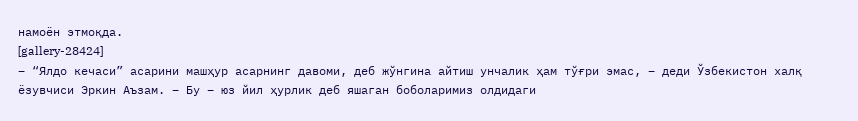намоён этмоқда.
[gallery-28424]
– “Ялдо кечаси” асарини машҳур асарнинг давоми, деб жўнгина айтиш унчалик ҳам тўғри эмас, – деди Ўзбекистон халқ ёзувчиси Эркин Аъзам. – Бу – юз йил ҳурлик деб яшаган боболаримиз олдидаги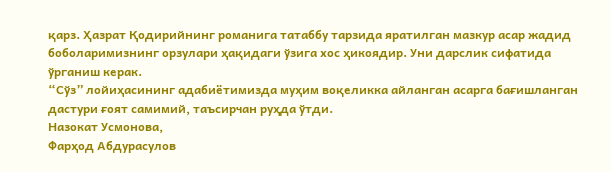қарз. Ҳазрат Қодирийнинг романига татаббу тарзида яратилган мазкур асар жадид боболаримизнинг орзулари ҳақидаги ўзига хос ҳикоядир. Уни дарслик сифатида ўрганиш керак.
“Сўз” лойиҳасининг адабиётимизда муҳим воқеликка айланган асарга бағишланган дастури ғоят самимий, таъсирчан руҳда ўтди.
Назокат Усмонова,
Фарҳод Абдурасулов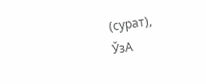(сурат),
ЎзА